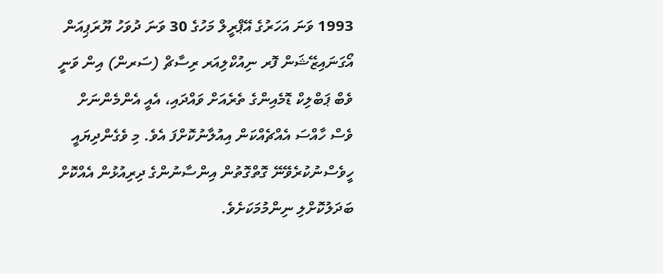1993 ވަނަ އަހަރުގެ އޭޕްރީލް މަހުގެ 30 ވަނަ ދުވަހު ޔޫރަޕިއަން އޯގަނައިޒޭޝަން ފޮރ ނިއުކްލިއަރ ރިސާޗް (ސަރން) އިން ވަނީ ވެބް ޕަބްލިކް ޑޮމެއިންގެ ތެރެއަށް ވައްދައި، އެއީ އެންމެންނަށް ވެސް ހާއްސަ އެއްޗެއްކަން އިއުލާނުކޮށްފަ އެވެ. މި ވެގެންދިޔައީ ހީވެސްނުކުރެވޭނޭ ގޮތްގޮތުން އިންސާނުންގެ ދިރިއުޅުން އެއްކޮށް ބަދަލުކޮށްލި ނިންމުމަކަށެވެ.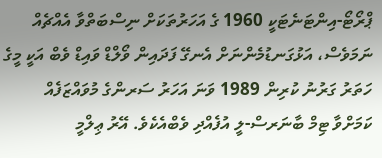ޕްރޯޓޯ-އިންޓަނެޓަކީ 1960 ގެ އަހަރުތަކަށް ނިސްބަތްވާ އެއްޗެއް ނަމަވެސް، އަޅުގަނޑުމެންނަށް އެނގޭ ފަދައިން ވޯލްޑް ވައިޑް ވެބް އަކީ މީގެ ހަތަރު ގަރުނު ކުރިން 1989 ވަނަ އަހަރު ސަރންގެ މުވައްޒަފެއް ކަމަށްވާ ޓިމް ބާނަރސް-ލީ އުފެއްދި ވެބްއެކެވެ. އޭރު ޢިލްމީ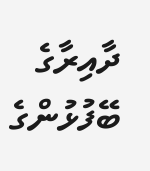ދާއިރާގެ ބޭފުޅުންގެ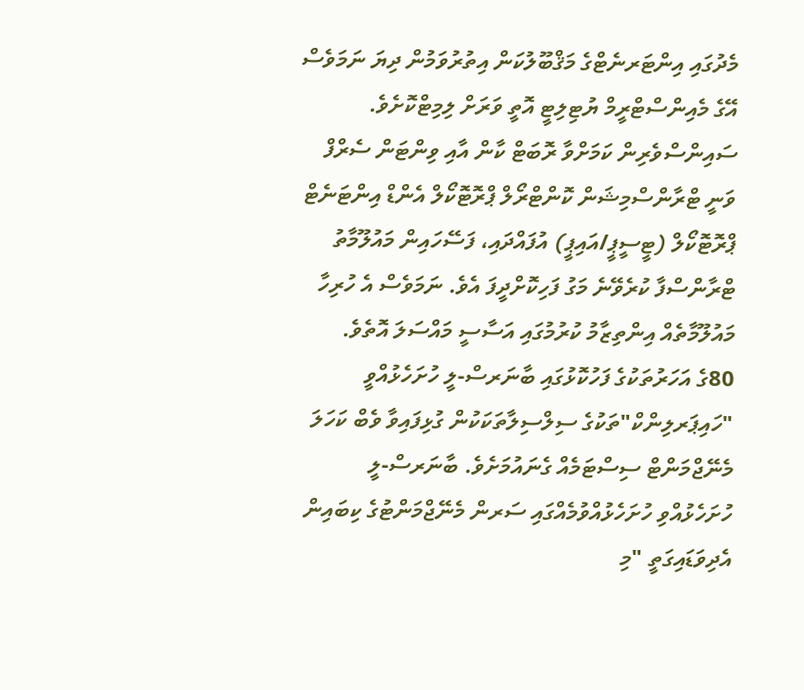މެދުގައި އިންޓަރނެޓްގެ މަޤްބޫލުކަން އިތުރުވަމުން ދިޔަ ނަމަވެސް އޭގެ މެއިންސްޓްރީމް ޔުޓިލިޓީ އޮތީ ވަރަށް ލިމިޓްކޮށެވެ. ސައިންސްވެރިން ކަމަށްވާ ރޮބަޓް ކާން އާއި ވިންޓަން ސެރްފް ވަނީ ޓްރާންސްމިޝަން ކޮންޓްރޯލް ޕްރޮޓޮކޯލް އެންޑް އިންޓަނެޓް ޕްރޮޓޮކޯލް (ޓީސީޕީ/އައިޕީ) އުފައްދައި، ފަސޭހައިން މައުލޫމާތު ޓްރާންސްފާ ކުރެވޭނެ މަގު ފަހިކޮށްދީފަ އެވެ. ނަމަވެސް އެ ހުރިހާ މައުލޫމާތެއް އިންތިޒާމު ކުރުމުގައި އަސާސީ މައްސަލަ އޮތެވެ.
80ގެ އަހަރުތަކުގެ ފަހުކޮޅުގައި ބާނަރސް-ލީ ހުށަހެޅުއްވީ "ހައިޕަރލިންކް"ތަކުގެ ސިލްސިލާތަކަކުން ގުޅިފައިވާ ވެބް ކަހަލަ މެނޭޖްމަންޓް ސިސްޓަމެއް ގެނައުމަށެވެ. ބާނަރސް-ލީ ހުށަހެޅުއްވި ހުށަހެޅުއްވުމެއްގައި ސަރން މެނޭޖްމަންޓުގެ ކިބައިން އެދިވަޑައިގަތީ "މި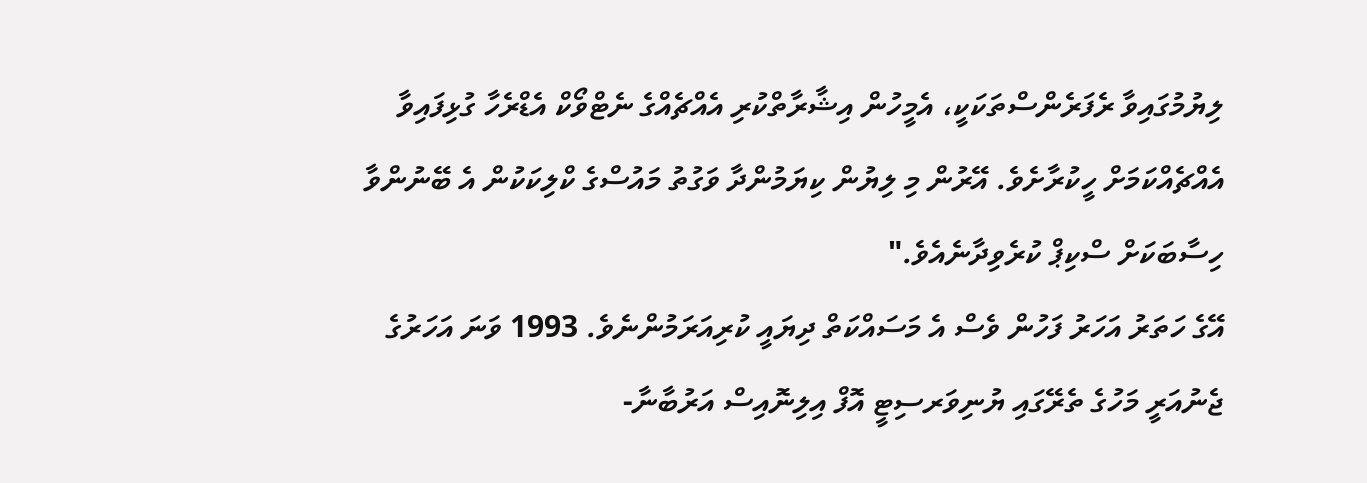ލިޔުމުގައިވާ ރެފަރެންސްތަކަކީ، އެމީހުން އިޝާރާތްކުރި އެއްޗެއްގެ ނެޓްވޯކް އެޑްރެހާ ގުޅިފައިވާ އެއްޗެއްކަމަށް ހީކުރާށެވެ. އޭރުން މި ލިޔުން ކިޔަމުންދާ ވަގުތު މައުސްގެ ކްލިކަކުން އެ ބޭނުންވާ ހިސާބަކަށް ސްކިޕް ކުރެވިދާނެއެވެ."
އޭގެ ހަތަރު އަހަރު ފަހުން ވެސް އެ މަސައްކަތް ދިޔައީ ކުރިއަރަމުންނެވެ. 1993 ވަނަ އަހަރުގެ ޖެނުއަރީ މަހުގެ ތެރޭގައި ޔުނިވަރސިޓީ އޮފް އިލިނޮއިސް އަރުބާނާ-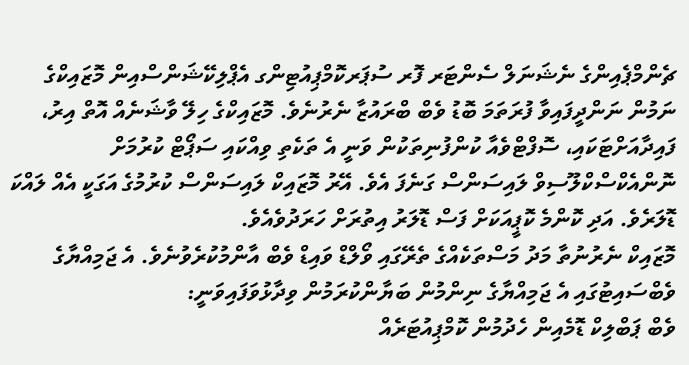ޗެންމްޕެއިންގެ ނެޝަނަލް ސެންޓަރ ފޮރ ސުޕަރކޮމްޕިއުޓިންގ އެޕްލިކޭޝަންސްއިން މޮޒައިކްގެ ނަމުން ނަންދީފައިވާ ފުރަތަމަ ބޮޑު ވެބް ބްރައުޒާ ނެރުނެވެ. މޮޒައިކްގެ ހިލޭ ވާޝަނެއް އޮތް އިރު، ފައިދާއަށްޓަކައި، ސޮފްޓްވެއާ ކުންފުނިތަކުން ވަނީ އެ ތަކެތި ވިއްކައި ސަޕޯޓް ކުރުމަށް ނޮންއެކްސްކްލޫސިވް ލައިސަންސް ގަނެފަ އެވެ. އޭރު މޮޒައިކް ލައިސަންސް ކުރުމުގެ އަގަކީ އެއް ލައްކަ ޑޮލަރެވެ. އަދި ކޮންމެ ކޮޕީއަކަށް ފަސް ޑޮލަރު އިތުރަށް ހަރަދުވެއެވެ.
މޮޒައިކް ނެރުނުތާ މަދު މަސްތަކެއްގެ ތެރޭގައި ވޯލްޑް ވައިޑް ވެބް އާންމުކުރެވުނެވެ. އެ ޖަމިއްޔާގެ ވެބްސައިޓުގައި އެ ޖަމިއްޔާގެ ނިންމުން ބަޔާންކުރަމުން ވިދާޅުވަފައިވަނީ:
ވެބް ޕަބްލިކް ޑޮމެއިން ހެދުމުން ކޮމްޕިއުޓަރެއް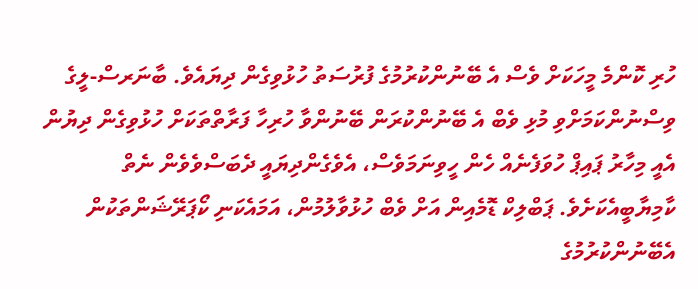ހުރި ކޮންމެ މީހަކަށް ވެސް އެ ބޭނުންކުރުމުގެ ފުރުސަތު ހުޅުވިގެން ދިޔައެވެ. ބާނަރސް-ލީގެ ވިސްނުންކަމަށްވި މުޅި ވެބް އެ ބޭނުންކުރަން ބޭނުންވާ ހުރިހާ ފަރާތްތަކަށް ހުޅުވިގެން ދިޔުން އެއީ މިހާރު ޕައިޕް ހުވަފެނެއް ހެން ހީވިނަމަވެސް، އެވެގެންދިޔައީ ދެބަސްވެވެން ނެތް ކާމިޔާބީއެކަށެވެ. ޕަބްލިކް ޑޮމެއިން އަށް ވެބް ހުޅުވާލުމުން، އަމައެކަނި ކޯޕަރޭޝަންތަކުން އެބޭނުންކުރުމުގެ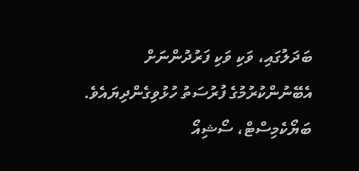ބަދަލުގައި، ވަކި ވަކި ފަރުދުންނަށް އެބޭނުންކުރުމުގެ ފުރުސަތު ހުޅުވިގެންދިޔައެވެ.
ބަޔޯކެމިސްޓް، ސޯޝިއޯ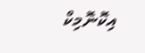އިކޮނޮމިކް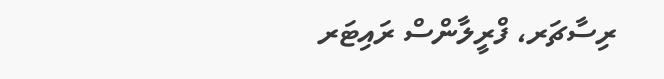ރިސާޗަރ، ފްރީލާންސް ރައިޓަރ